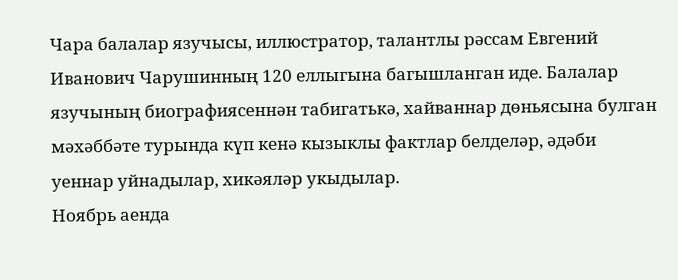Чара балалар язучысы, иллюстратор, талантлы рәссам Евгений Иванович Чарушинның 120 еллыгына багышланган иде. Балалар язучының биографиясеннән табигатькә, хайваннар дөньясына булган мәхәббәте турында күп кенә кызыклы фактлар белделәр, әдәби уеннар уйнадылар, хикәяләр укыдылар.
Ноябрь аенда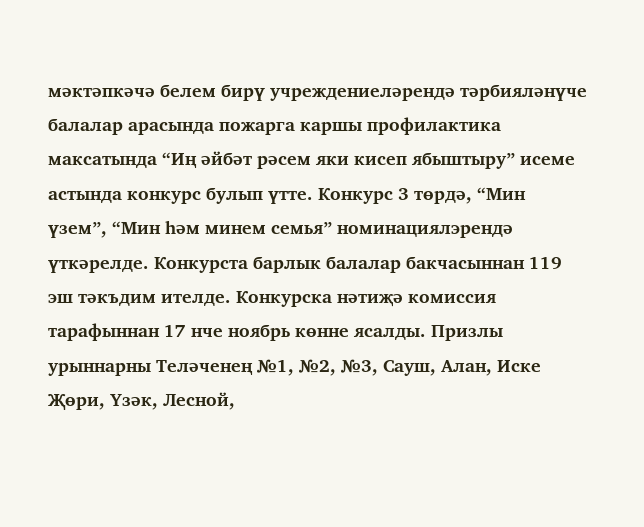мәктәпкәчә белем бирү учреждениеләрендә тәрбияләнүче балалар арасында пожарга каршы профилактика максатында “Иң әйбәт рәсем яки кисеп ябыштыру” исеме астында конкурс булып үтте. Конкурс 3 төрдә, “Мин үзем”, “Мин һәм минем семья” номинациялэрендә үткәрелде. Конкурста барлык балалар бакчасыннан 119 эш тәкъдим ителде. Конкурска нәтиҗә комиссия тарафыннан 17 нче ноябрь көнне ясалды. Призлы урыннарны Теләченең №1, №2, №3, Сауш, Алан, Иске Җөри, Үзәк, Лесной,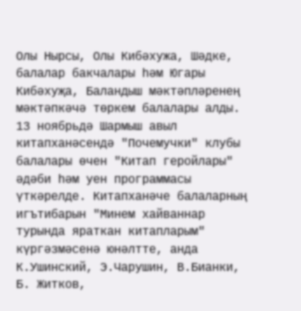Олы Нырсы, Олы Кибәхужа, Шәдке, балалар бакчалары һәм Югары Кибәхуҗа, Баландыш мәктәпләренең мәктәпкәчә төркем балалары алды.
13 ноябрьдә Шармыш авыл китапханәсендә "Почемучки" клубы балалары өчен "Китап геройлары" әдәби һәм уен программасы үткәрелде. Китапханәче балаларның игътибарын "Минем хайваннар турында яраткан китапларым" күргәзмәсенә юнәлтте, анда К.Ушинский, Э.Чарушин, В.Бианки, Б. Житков,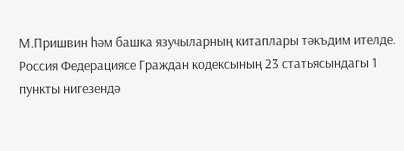М.Пришвин һәм башка язучыларның китаплары тәкъдим ителде.
Россия Федерациясе Граждан кодексының 23 статьясындагы 1 пункты нигезендә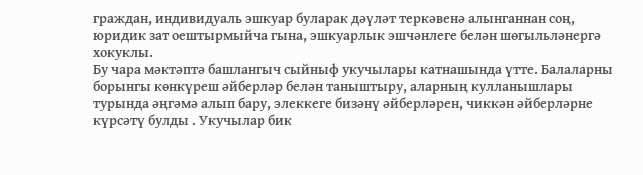граждан, индивидуаль эшкуар буларак дәүләт теркәвенә алынганнан соң, юридик зат оештырмыйча гына, эшкуарлык эшчәнлеге белән шөгыльләнергә хокуклы.
Бу чара мәктәптә башлангыч сыйныф укучылары катнашында үтте. Балаларны борынгы көнкүреш әйберләр белән таныштыру, аларның кулланышлары турында әңгәмә алып бару, элеккеге бизәнү әйберләрен, чиккән әйберләрне күрсәтү булды . Укучылар бик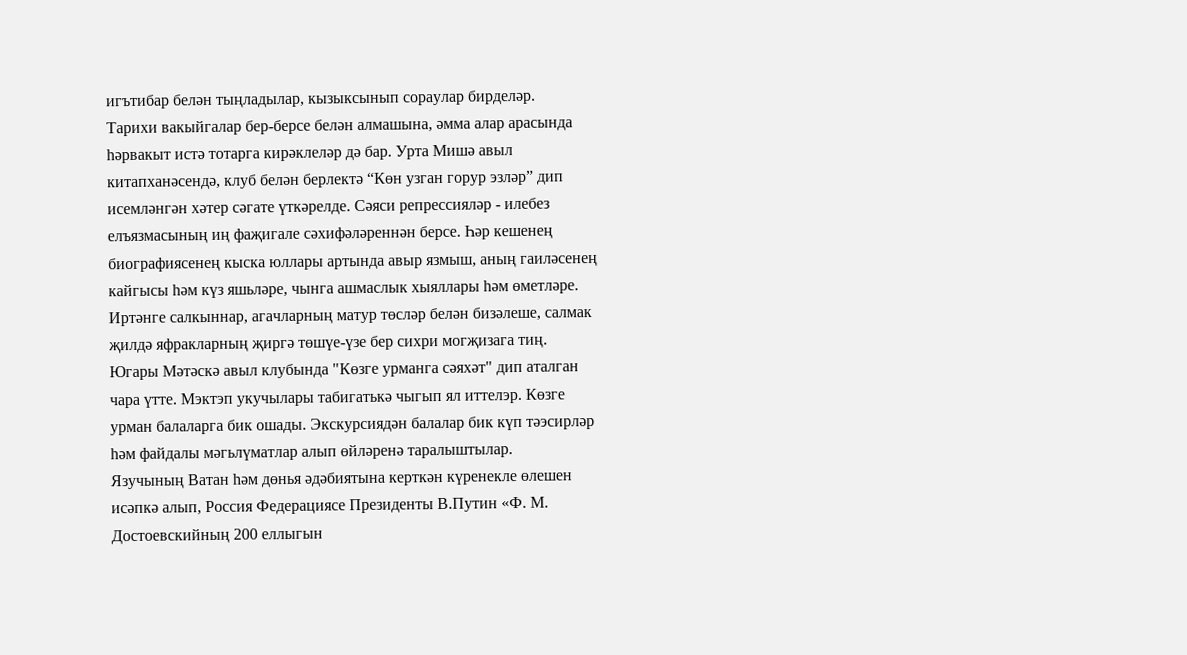игътибар белән тыңладылар, кызыксынып сораулар бирделәр.
Тарихи вакыйгалар бер-берсе белән алмашына, әмма алар арасында һәрвакыт истә тотарга кирәклеләр дә бар. Урта Мишә авыл китапханәсендә, клуб белән берлектә “Көн узган горур эзләр” дип исемләнгән хәтер сәгате үткәрелде. Сәяси репрессияләр - илебез елъязмасының иң фаҗигале сәхифәләреннән берсе. Һәр кешенең биографиясенең кыска юллары артында авыр язмыш, аның гаиләсенең кайгысы һәм күз яшьләре, чынга ашмаслык хыяллары һәм өметләре.
Иртәнге салкыннар, агачларның матур төсләр белән бизәлеше, салмак җилдә яфракларның җиргә төшүе-үзе бер сихри могҗизага тиң. Югары Мәтәскә авыл клубында "Көзге урманга сәяхәт" дип аталган чара үтте. Мэктэп укучылары табигатькә чыгып ял иттелэр. Көзге урман балаларга бик ошады. Экскурсиядән балалар бик күп тәэсирләр һәм файдалы мәгьлүматлар алып өйләренә таралыштылар.
Язучының Ватан һәм дөнья әдәбиятына керткән күренекле өлешен исәпкә алып, Россия Федерациясе Президенты В.Путин «Ф. М. Достоевскийның 200 еллыгын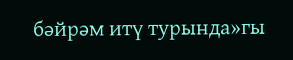бәйрәм итү турында»гы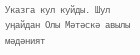Указга кул куйды. Шул уңайдан Олы Мәтәскә авылы мәдәният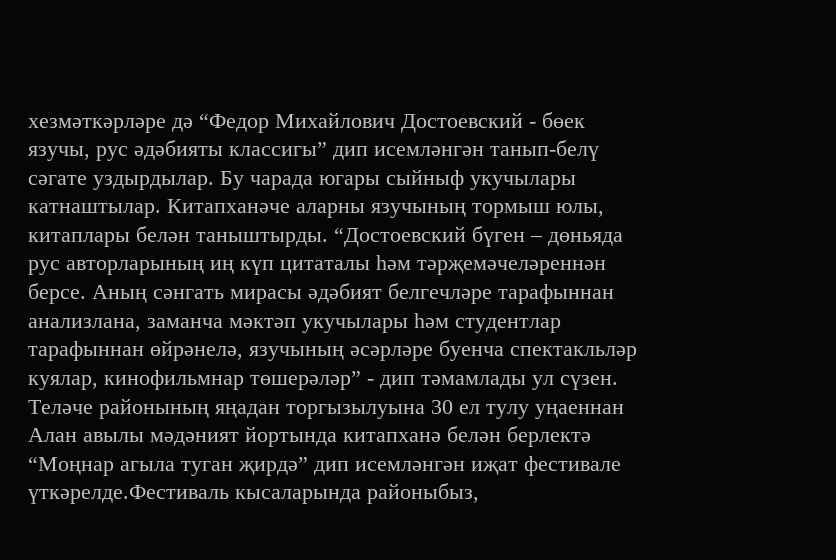хезмәткәрләре дә “Федор Михайлович Достоевский - бөек язучы, рус әдәбияты классигы” дип исемләнгән танып-белү сәгате уздырдылар. Бу чарада югары сыйныф укучылары катнаштылар. Китапханәче аларны язучының тормыш юлы, китаплары белән таныштырды. “Достоевский бүген – дөньяда рус авторларының иң күп цитаталы һәм тәрҗемәчеләреннән берсе. Аның сәнгать мирасы әдәбият белгечләре тарафыннан анализлана, заманча мәктәп укучылары һәм студентлар тарафыннан өйрәнелә, язучының әсәрләре буенча спектакльләр куялар, кинофильмнар төшерәләр” - дип тәмамлады ул сүзен.
Теләче районының яңадан торгызылуына 30 ел тулу уңаеннан Алан авылы мәдәният йортында китапханә белән берлектә “Моңнар агыла туган җирдә” дип исемләнгән иҗат фестивале үткәрелде.Фестиваль кысаларында районыбыз,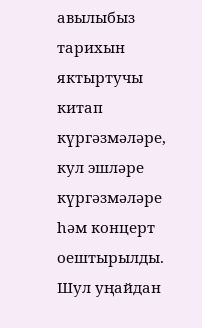авылыбыз тарихын яктыртучы китап күргәзмәләре, кул эшләре күргәзмәләре һәм концерт оештырылды.
Шул уңайдан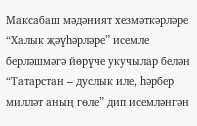Максабаш мәдәният хезмәткәрләре “Халык җәүһәрләре” исемле берләшмәгә йөрүче укучылар белән “Татарстан – дуслык иле, һәрбер милләт аның гөле” дип исемләнгән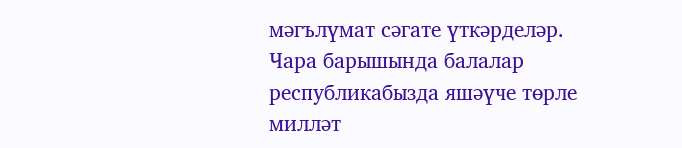мәгълүмат сәгате үткәрделәр. Чара барышында балалар республикабызда яшәүче төрле милләт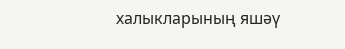халыкларының яшәү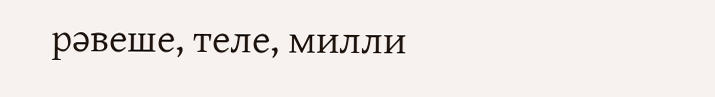рәвеше, теле, милли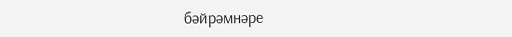бәйрәмнәре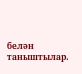белән таныштылар.